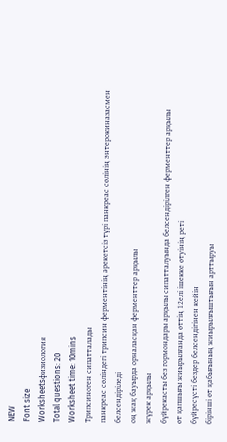NEW
Font size
Worksheetsфизиология
Total questions: 20
Worksheet time: 10mins
Трипсиноген сипатталады
панкреас сөліндегі трипсин ферментінің әрекетсіз түрі панкреас сөлінің энтерокиназасмен белсендіріледі
оң жақ бауырда орналасқан ферменттер арқылы
жүрек арқылы
бүйрекасты без гормондары арқылы сипатталуында белсендірілген ферменттер арқылы
өт қапшығы жиырылғанда өттің 12елі ішекке өтуінің реті
бүйресүсті бездер белсендігінен кейін
бірінші өт қабығының жиырылғыштығын арттыруы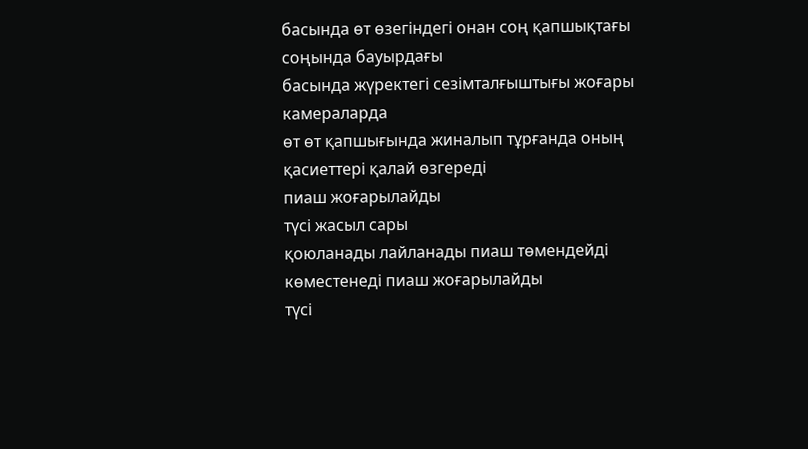басында өт өзегіндегі онан соң қапшықтағы соңында бауырдағы
басында жүректегі сезімталғыштығы жоғары камераларда
өт өт қапшығында жиналып тұрғанда оның қасиеттері қалай өзгереді
пиаш жоғарылайды
түсі жасыл сары
қоюланады лайланады пиаш төмендейді
көместенеді пиаш жоғарылайды
түсі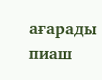ағарады пиаш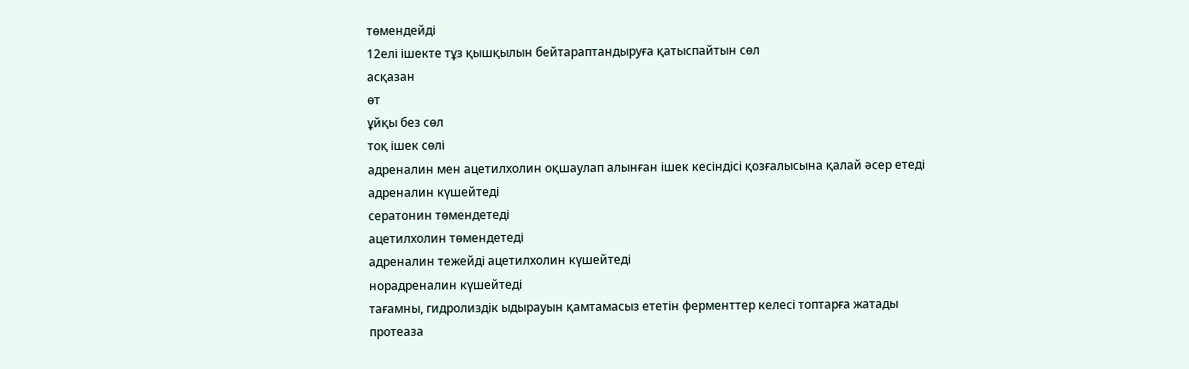төмендейді
12елі ішекте тұз қышқылын бейтараптандыруға қатыспайтын сөл
асқазан
өт
ұйқы без сөл
тоқ ішек сөлі
адреналин мен ацетилхолин оқшаулап алынған ішек кесіндісі қозғалысына қалай әсер етеді
адреналин күшейтеді
сератонин төмендетеді
ацетилхолин төмендетеді
адреналин тежейді ацетилхолин күшейтеді
норадреналин күшейтеді
тағамны, гидролиздік ыдырауын қамтамасыз ететін ферменттер келесі топтарға жатады
протеаза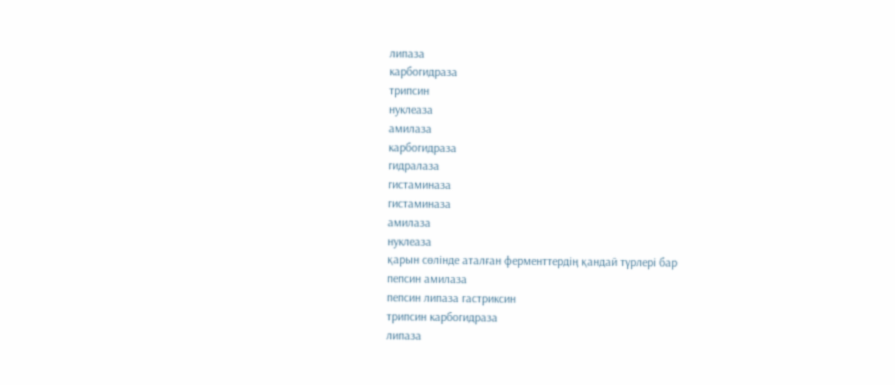липаза
карбогидраза
трипсин
нуклеаза
амилаза
карбогидраза
гидралаза
гистаминаза
гистаминаза
амилаза
нуклеаза
қарын сөлінде аталған ферменттердің қандай түрлері бар
пепсин амилаза
пепсин липаза гастриксин
трипсин карбогидраза
липаза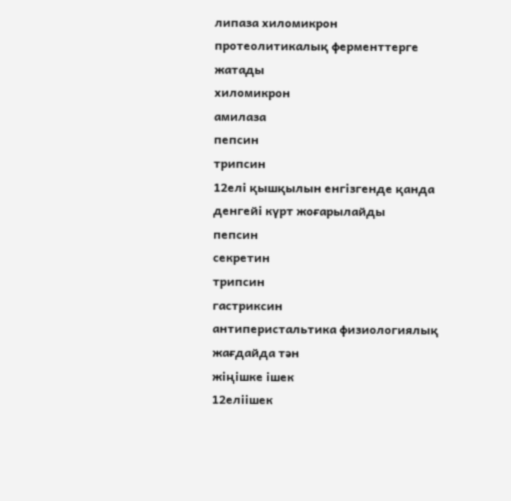липаза хиломикрон
протеолитикалық ферменттерге жатады
хиломикрон
амилаза
пепсин
трипсин
12елі қышқылын енгізгенде қанда денгейі күрт жоғарылайды
пепсин
секретин
трипсин
гастриксин
антиперистальтика физиологиялық жағдайда тән
жіңішке ішек
12еліішек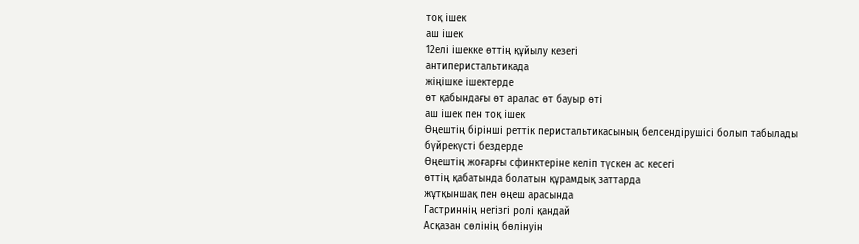тоқ ішек
аш ішек
12елі ішекке өттің құйылу кезегі
антиперистальтикада
жіңішке ішектерде
өт қабындағы өт аралас өт бауыр өті
аш ішек пен тоқ ішек
Өңештің бірінші реттік перистальтикасының белсендірушісі болып табылады
бүйрекүсті бездерде
Өңештің жоғарғы сфинктеріне келіп түскен ас кесегі
өттің қабатында болатын құрамдық заттарда
жұтқыншақ пен өңеш арасында
Гастриннің негізгі ролі қандай
Асқазан сөлінің бөлінуін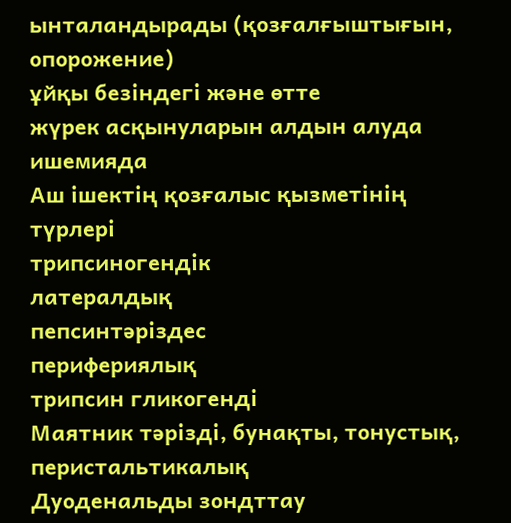ынталандырады (қозғалғыштығын, опорожение)
ұйқы безіндегі және өтте
жүрек асқынуларын алдын алуда
ишемияда
Аш ішектің қозғалыс қызметінің түрлері
трипсиногендік
латералдық
пепсинтәріздес
перифериялық
трипсин гликогенді
Маятник тәрізді, бунақты, тонустық, перистальтикалық
Дуоденальды зондттау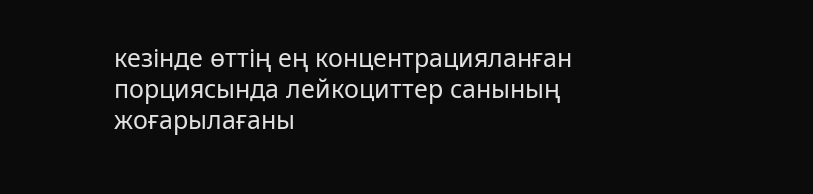кезінде өттің ең концентрацияланған порциясында лейкоциттер санының жоғарылағаны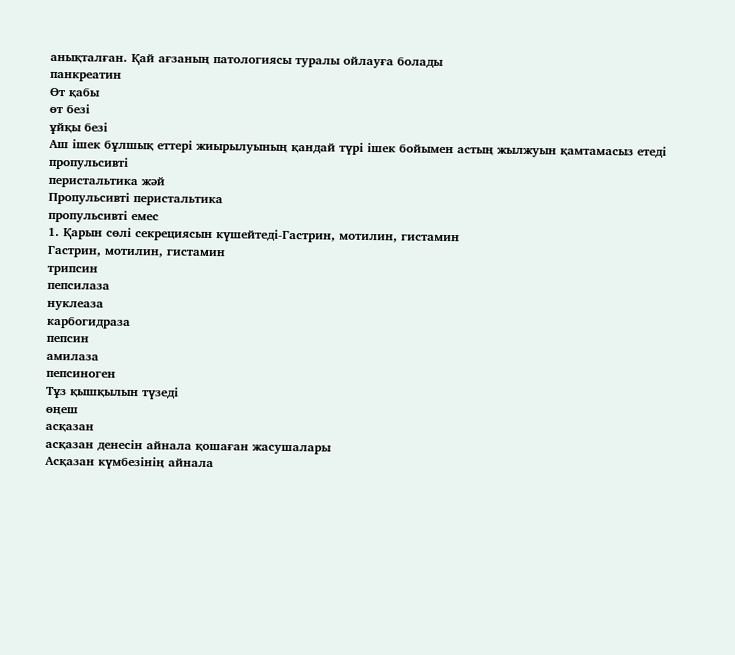анықталған. Қай ағзаның патологиясы туралы ойлауға болады
панкреатин
Өт қабы
өт безі
ұйқы безі
Аш ішек бұлшық еттері жиырылуының қандай түрі ішек бойымен астың жылжуын қамтамасыз етеді
пропульсивті
перистальтика жәй
Пропульсивті перистальтика
пропульсивті емес
1. Қарын сөлі секрециясын күшейтеді-Гастрин, мотилин, гистамин
Гастрин, мотилин, гистамин
трипсин
пепсилаза
нуклеаза
карбогидраза
пепсин
амилаза
пепсиноген
Тұз қышқылын түзедi
өңеш
асқазан
асқазан денесін айнала қошаған жасушалары
Асқазан күмбезінің айнала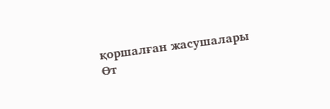қоршалған жасушалары
Өт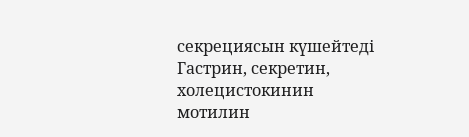секрециясын күшейтеді
Гастрин, секретин, холецистокинин
мотилин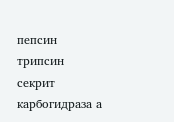пепсин
трипсин
секрит
карбогидраза а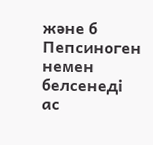және б
Пепсиноген немен белсенеді
ас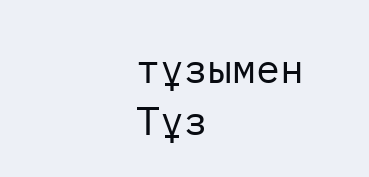тұзымен
Тұз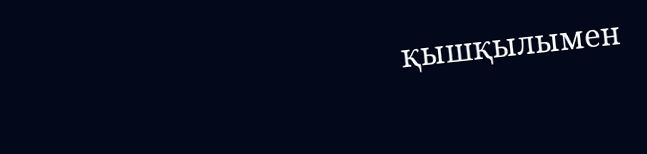қышқылымен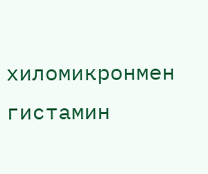хиломикронмен
гистамин